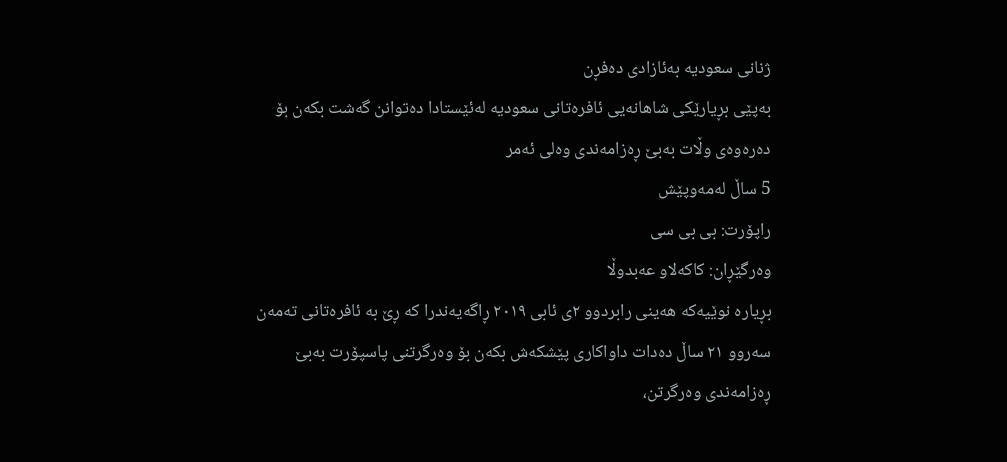ژنانی سعودیە بەئازادی دەفڕن
بەپێی بڕیارێکی شاهانەیی ئافرەتانی سعودیە لەئێستادا دەتوانن گەشت بکەن بۆ دەرەوەی وڵات بەبێ ڕەزامەندی وەلی ئەمر
5 ساڵ لەمەوپێش
راپۆرت: بی بی سی
وەرگێڕان: کاکەلاو عەبدوڵا
بڕیارە نوێیەکە هەینی رابردوو ٢ی ئابی ٢٠١٩ ڕاگەیەندرا کە ڕێ بە ئافرەتانی تەمەن سەروو ٢١ ساڵ دەدات داواکاری پێشکەش بکەن بۆ وەرگرتنی پاسپۆرت بەبێ ڕەزامەندی وەرگرتن،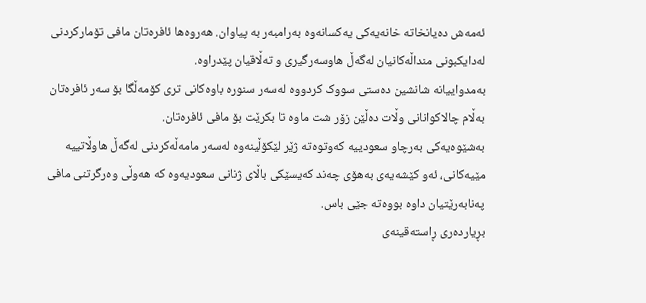ئەمەش دەیانخاتە خانەیەکی یەکسانەوە بەرامبەر بە پیاوان. هەروەها ئافرەتان مافی تۆمارکردنی لەدایکبونی منداڵەکانیان لەگەڵ هاوسەرگیری و تەڵاقیان پێدراوە.
بەمدواییانە شانشین دەستی سووک کردووە لەسەر سنورە باوەکانی تری کۆمەڵگا بۆ سەر ئافرەتان بەڵام چالاکوانانی وڵات دەڵێن زۆر شت ماوە تا بکرێت بۆ مافی ئافرەتان.
بەشێوەیەکی بەرچاو سعودییە کەوتوەتە ژێر لێکۆڵینەوە لەسەر مامەڵەکردنی لەگەڵ هاوڵاتییە مێیەکانی، ئەو کێشەیەی بەهۆی چەند کەیسێکی باڵای ژنانی سعودیەوە کە هەوڵی وەرگرتنی مافی پەنابەرێتیان داوە بووەتە جێی باس.
بڕیاردەری ڕاستەقینەی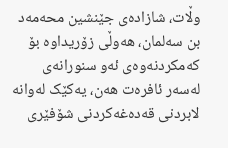وڵات، شازادەی جێنشین محەمەد بن سەلمان، هەوڵی زۆریداوە بۆ کەمکردنەوەی ئەو سنورانەی لەسەر ئافرەت هەن، یەکێک لەوانە لابردنی قەدەغەکردنی شۆفێری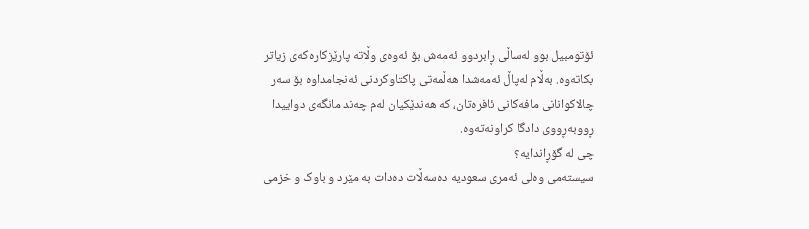ئۆتومبیل بوو لەساڵی ڕابردوو ئەمەش بۆ ئەوەی وڵاتە پارێزکارەکەی زیاتر بکاتەوە. بەڵام لەپاڵ ئەمەشدا هەڵمەتی پاکتاوکردنی ئەنجامداوە بۆ سەر چالاکوانانی مافەکانی ئافرەتان، کە هەندێکیان لەم چەند مانگەی دواییدا ڕووبەڕووی دادگا کراونەتەوە.
چی لە گۆڕاندایە؟
سیستەمی وەلی ئەمری سعودیە دەسەڵات دەدات بە مێرد و باوک و خزمی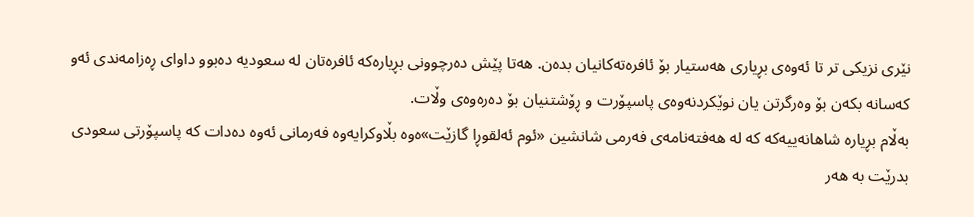نێری نزیکی تر تا ئەوەی بڕیاری هەستیار بۆ ئافرەتەکانیان بدەن. هەتا پێش دەرچوونی بڕیارەکە ئافرەتان لە سعودیە دەبوو داوای ڕەزامەندی ئەو کەسانە بکەن بۆ وەرگرتن یان نوێکردنەوەی پاسپۆرت و ڕۆشتنیان بۆ دەرەوەی وڵات.
بەڵام بڕیارە شاهانەییەکە کە لە هەفتەنامەی فەرمی شانشین «ئوم ئەلقوڕا گازێت»ەوە بڵاوکرایەوە فەرمانی ئەوە دەدات کە پاسپۆرتی سعودی بدرێت بە هەر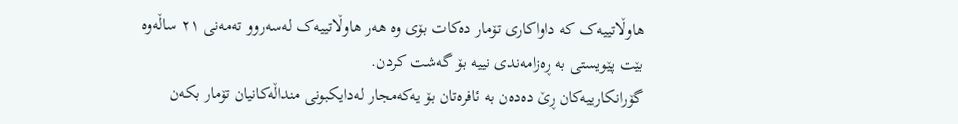هاوڵاتییەک کە داواکاری تۆمار دەکات بۆی وە هەر هاوڵاتییەک لەسەروو تەمەنی ٢١ ساڵەوە بێت پێویستی بە ڕەزامەندی نییە بۆ گەشت کردن.
گۆرانکارییەکان ڕێ دەدەن بە ئافرەتان بۆ یەکەمجار لەدایکبونی منداڵەکانیان تۆمار بکەن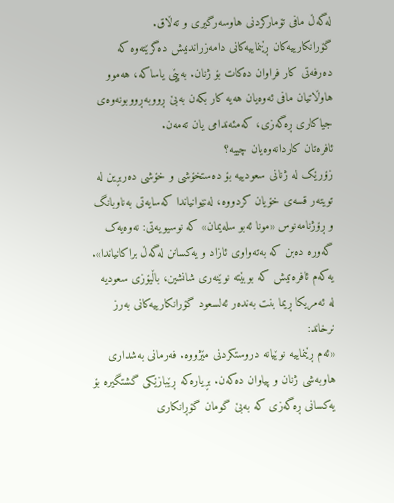لەگەڵ مافی تۆمارکردنی هاوسەرگیری و تەڵاق.
گۆرانکارییەکان ڕێنماییەکانی دامەزراندنیش دەگرێتەوە کە دەرفەتی کار فراوان دەکات بۆ ژنان. بەپێی یاساکە، هەموو هاوڵاتیان مافی ئەوەیان هەیە کار بکەن بەبێ ڕووبەڕووبونەوەی جیاکاری ڕەگەزی، کەمئەندامی یان تەمەن.
ئافرەتان کاردانەوەیان چییە؟
زۆرێک لە ژنانی سعودییە بۆ دەستخۆشی و خۆشی دەربڕین لە تویتەر قسەی خۆیان کردووە، لەنێوانیاندا کەسایەتی بەناوبانگ و ڕۆژنامەنوس «مونا ئەبو سلەیمان» کە نوسیویەتی: نەوەیەک گەورە دەبن کە بەتەواوی ئازاد و یەکسانن لەگەڵ براکانیاندا».
یەکەم ئافرەتیش کە بوبێتە نوێنەری شانشین، باڵیۆزی سعودیە لە ئەمریکا ڕیما بنت بەندەر ئەلسعود گۆرانکارییەکانی بەرز نرخاند:
«ئەم ڕێنماییە نوێیانە دروستکردنی مێژووە. فەرمانی بەشداری هاوبەشی ژنان و پیاوان دەکەن. بڕیارەکە ڕێبازێکی گشتگیرە بۆ یەکسانی ڕەگەزی کە بەبێ گومان گۆڕانکاری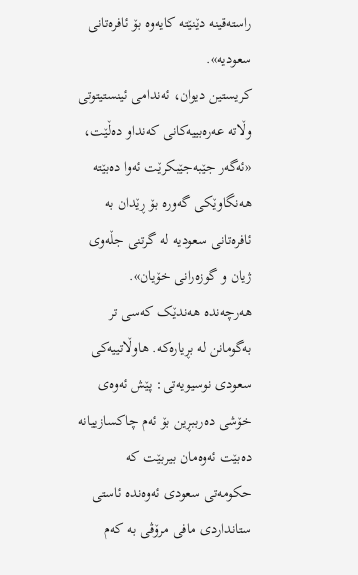راستەقینە دێنێتە کایەوە بۆ ئافرەتانی سعودیە».
کریستین دیوان، ئەندامی ئینستیتوتی وڵاتە عەرەبییەکانی کەنداو دەڵێت، «ئەگەر جێبەجێبکرێت ئەوا دەبێتە هەنگاوێکی گەورە بۆ ڕێدان بە ئافرەتانی سعودیە لە گرتنی جڵەوی ژیان و گوزەرانی خۆیان».
هەرچەندە هەندێک کەسی تر بەگومانن لە بڕیارەکە. هاوڵاتییەکی سعودی نوسیویەتی: پێش ئەوەی خۆشی دەرببڕین بۆ ئەم چاکسازییانە دەبێت ئەوەمان بیربێت کە حکومەتی سعودی ئەوەندە ئاستی ستانداردی مافی مرۆڤی بە کەم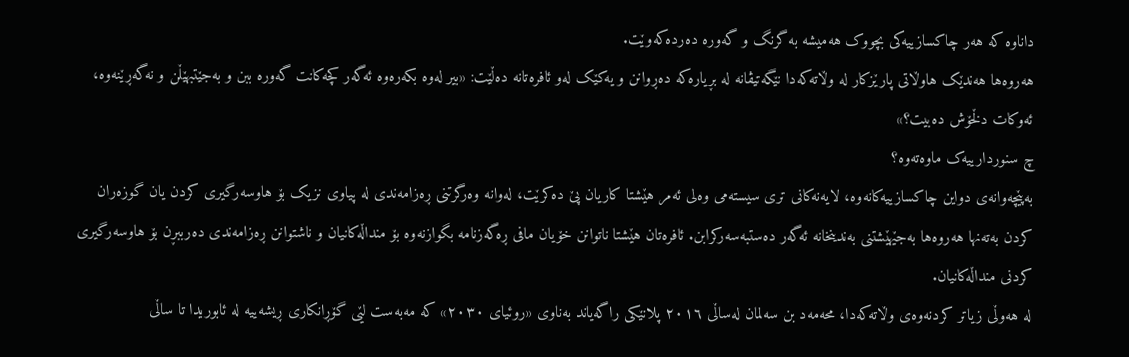داناوە کە هەر چاکسازییەکی بچووک هەمیشە بە گرنگ و گەورە دەردەکەوێت.
هەروەها هەندێک هاوڵاتی پارێزکار لە وڵاتەکەدا نێگەتیڤانە لە بڕیارەکە دەڕوانن و یەکێک لەو ئافرەتانە دەڵێت: «بیر لەوە بکەرەوە ئەگەر کچەکانت گەورە ببن و بەجێتبهێڵن و نەگەڕێنەوە، ئەوکات دڵخۆش دەبیت؟»
چ سنوردارییەک ماوەتەوە؟
بەپێچەوانەی دواین چاکسازییەکانەوە، لایەنەکانی تری سیستەمی وەلی ئەمر هێشتا کاریان پێ دەکرێت، لەوانە وەرگرتنی ڕەزامەندی لە پیاوی نزیک بۆ هاوسەرگیری کردن یان گوزەران کردن بەتەنها هەروەها بەجێهێشتنی بەندینخانە ئەگەر دەستبەسەرکرابن. ئافرەتان هێشتا ناتوانن خۆیان مافی ڕەگەزنامە بگوازنەوە بۆ منداڵەکانیان و ناشتوانن ڕەزامەندی دەرببڕن بۆ هاوسەرگیری کردنی منداڵەکانیان.
لە هەوڵی زیاتر کردنەوەی وڵاتەکەدا، محەمەد بن سەلمان لەساڵی ٢٠١٦ پلانێکی راگەیاند بەناوی «روئیای ٢٠٣٠» کە مەبەست لێی گۆڕانکاری ڕیشەییە لە ئابوریدا تا ساڵی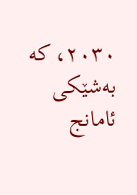٢٠٣٠، کە بەشێکی ئامانج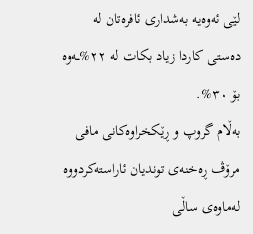لێی ئەوەیە بەشداری ئافرەتان لە دەستی کاردا زیاد بکات لە ٢٢%ــەوە بۆ ٣٠%.
بەڵام گروپ و ڕێکخراوەکانی مافی مرۆڤ ڕەخنەی توندیان ئاراستەکردووە لەماوەی ساڵی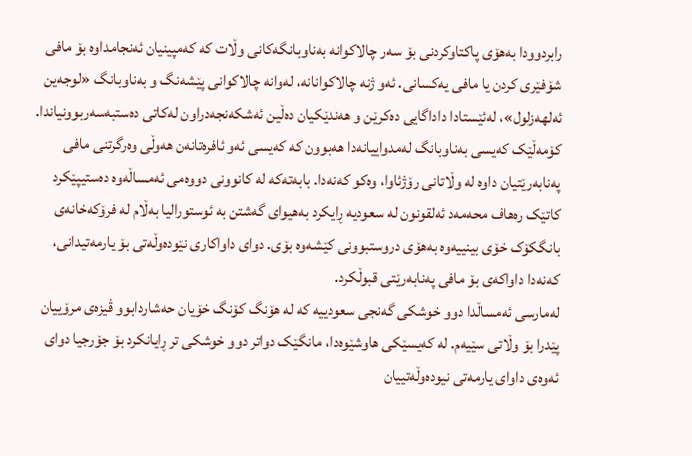رابردوودا بەهۆی پاکتاوکردنی بۆ سەر چالاکوانە بەناوبانگەکانی وڵات کە کەمپینیان ئەنجامداوە بۆ مافی شۆفێری کردن یا مافی یەکسانی. ئەو ژنە چالاکوانانە، لەوانە چالاکوانی پێشەنگ و بەناوبانگ «لوجەین ئەلهەزلول»، لەئێستادا داداگایی دەکرێن و هەندێکیان دەڵین ئەشکەنجەدراون لەکاتی دەستبەسەربوونیاندا.
کۆمەڵێک کەیسی بەناوبانگ لەمدواییانەدا هەبوون کە کەیسی ئەو ئافرەتانەن هەوڵی وەرگرتنی مافی پەنابەرێتیان داوە لە وڵاتانی رۆژئاوا، وەکو کەنەدا. بابەتەکە لە کانوونی دووەمی ئەمساڵەوە دەستیپێکرد کاتێک رەهاف محەمەد ئەلقونون لە سعودیە ڕایکرد بەهیوای گەشتن بە ئوستورالیا بەڵام لە فرۆکەخانەی بانگکۆک خۆی بینییەوە بەهۆی دروستبوونی کێشەوە بۆی. دوای داواکاری نێودەوڵەتی بۆ یارمەتیدانی، کەنەدا داواکەی بۆ مافی پەنابەرێتی قبوڵکرد.
لەمارسی ئەمساڵدا دوو خوشکی گەنجی سعودییە کە لە هۆنگ کۆنگ خۆیان حەشاردابوو ڤیزەی مرۆییان پێدرا بۆ وڵاتی سێیەم. لە کەیسێکی هاوشێوەدا، مانگێک دواتر دوو خوشکی تر ڕایانکرد بۆ جۆرجیا دوای ئەوەی داوای یارمەتی نیودەوڵەتییان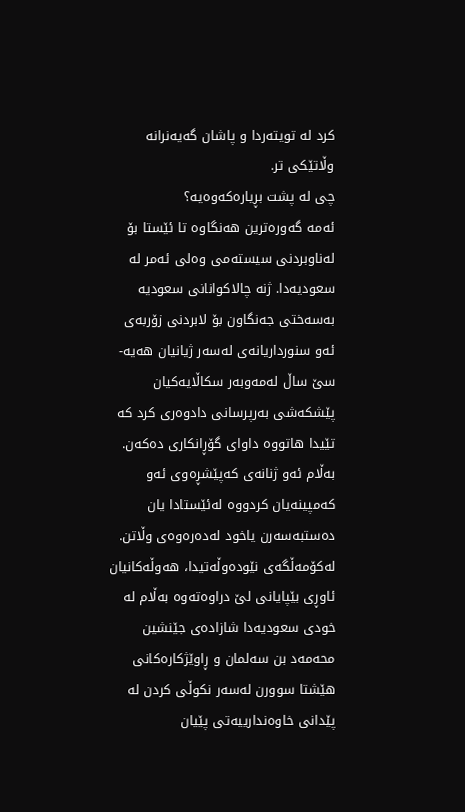کرد لە تویتەردا و پاشان گەیەنرانە وڵاتێکی تر.
چی لە پشت بڕیارەکەوەیە؟
ئەمە گەورەترین هەنگاوە تا ئێستا بۆ لەناوبردنی سیستەمی وەلی ئەمر لە سعودیەدا. ژنە چالاکوانانی سعودیە بەسەختی جەنگاون بۆ لابردنی زۆربەی ئەو سنورداریانەی لەسەر ژیانیان هەیە- سێ ساڵ لەمەوبەر سکاڵایەکیان پێشکەشی بەرپرسانی دادوەری کرد کە تێیدا هاتووە داوای گۆڕانکاری دەکەن. بەڵام ئەو ژنانەی کەپێشڕەوی ئەو کەمپینەیان کردووە لەئێستادا یان دەستبەسەرن یاخود لەدەرەوەی وڵاتن.
لەکۆمەڵگەی نێودەوڵەتیدا، هەوڵەکانیان ئاوڕی بێپایانی لێ دراوەتەوە بەڵام لە خودی سعودیەدا شازادەی جێنشین محەمەد بن سەلمان و ڕاوێژکارەکانی هێشتا سوورن لەسەر نکوڵی کردن لە پێدانی خاوەندارییەتی پێیان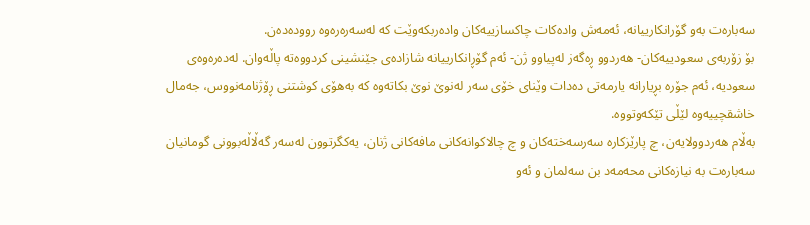سەبارەت بەو گۆرانکارییانە، ئەمەش وادەکات چاکسازییەکان وادەربکەوێت کە لەسەرەرەوە روودەدەن.
بۆ زۆربەی سعودییەکان- هەردوو ڕەگەز لەپیاوو ژن- ئەم گۆڕانکارییانە شازادەی جێنشینی کردووەتە پاڵەوان. لەدەرەوەی سعودیە، ئەم جۆرە بڕیارانە یارمەتی دەدات وێنای خۆی سەر لەنوێ نوێ بکاتەوە کە بەهۆی کوشتنی ڕۆژنامەنووس، جەمال خاشقچییەوە لێڵی تێکەوتووە.
بەڵام هەردوولایەن، چ پارێزکارە سەرسەختەکان و چ چالاکوانەکانی مافەکانی ژنان، یەکگرتوون لەسەر گەڵاڵەبوونی گومانیان سەبارەت بە نیازەکانی محەمەد بن سەلمان و ئەو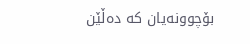بۆچوونەیان کە دەڵێن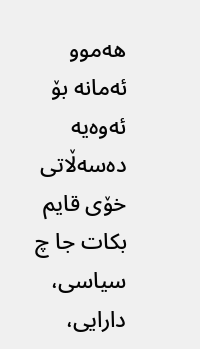هەموو ئەمانە بۆ ئەوەیە دەسەڵاتی خۆی قایم بکات جا چ سیاسی، دارایی،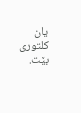یان کلتوری بێت.